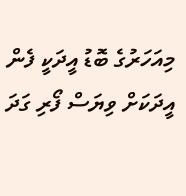މިއަހަރުގެ ބޮޑު އީދަކީ ފެން އީދަކަށް ވިޔަސް ފޯރި ގަދަ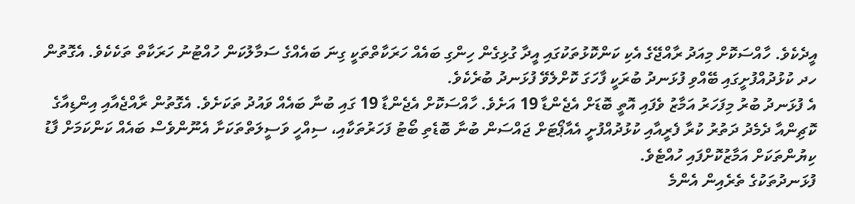އީދެކެވެ. ހާއްސަކޮށް މިއަދު ރާއްޖޭގެ އެކި ކަންކޮޅުތަކުގައި އީދާ ގުޅިގެން ހިންގި ބައެއް ހަރަކާތްތަކީ ގިނަ ބައެއްގެ ސަމާލުކަން ހުއްޓުނު ހަރަކާތް ތަކެކެވެ. އެގޮތުން ހދ ކުޅުދުއްފުށީގައި ބޭއްވި ފުޅަނދު ބުރަކީ ފާހަގަ ކޮށްލެވޭ ފުޅަނދު ބުރެކެވެ.
އެ ފުޅަނދު ބުރު މިފަހަރު އަމާޒު ވެފައި އޮތީ ބޮޑަށް އެޖެންޑާ 19 އަށެވެ. ހާއްސަކޮށް އެޖެންޑާ 19 ގައި ބުނާ ބައެއް ވައުދު ތަކަށެވެ. އެގޮތުން ރާއްޖެއާއި އިންޑިއާގެ ކޮޗިންއާ ދެމެދު ދަތުރު ކުރާ ފެރީއާއި ކުޅުދުއްފުށީ އެއާޕޯޓަށް ޖައްސަން ބުނާ ބޮޑެތި ބޯޓު ފަހަރުތަކާއި، ސިއްހީ ވަސީލަތްތަކަށާ އެނޫންވެސް ބައެއް ކަންކަމަށް ފާޑު ކިޔުންތަކަށް އަމާޒުކޮށްފައި ހުއްޓެވެ.
ފުޅަނދުތަކުގެ ތެރެއިން އެންމެ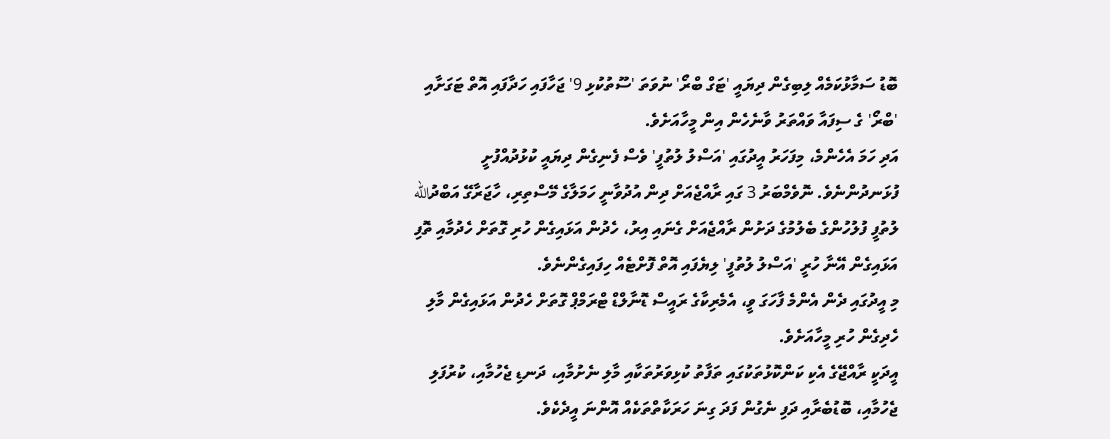ބޮޑު ސަމާޅުކަމެއް ލިބިގެން ދިޔައީ 'ޓަގް ބްރޯ' ނުވަތަ 'ސޫތުކުޅި 9' ޖަހާފައި ހަދާފައި އޮތް ޓަގަށާއި 'ބްރޯ' ގެ ސިފައާ ވައްތަރު ވާނެހެން އިން މީހާއަށެވެ.
އަދި ހަމަ އެހެންމެ، މިފަހަރު އީދުގައި 'އަސްލު ލުތުފީ' ވެސް ފެނިގެން ދިޔައީ ކުޅުދުއްފުށީ ފުޅަނދުންނެވެ. ނޮވެމްބަރު 3 ގައި ރާއްޖެއަށް ދިން އުދުވާނީ ހަމަލާގެ މޭސްތިރި، ހާޖަރާގޭ އަބްދުالله ލުތުފީ ފުލުހުންގެ ބެލުމުގެ ދަށުން ރާއްޖެއަށް ގެނައި އިރު، ހެދުން އަޅައިގެން ހުރި ގޮތަށް ހެދުމާއި ތޮފި އަޅައިގެން އޭނާ ހުރީ 'އަސްލު ލުތުފީ' ލިޔެފައި އޮތް ފޮށްޓެއް ހިފައިގެންނެވެ.
މި އީދުގައި ދެން އެންމެ ފާހަގަ ވީ، އެމެރިކާގެ ރައީސް ޑޮނާލްޑް ޓްރަމްޕް ގޮތަށް ހެދުން އަޅައިގެން މާލި ހެދިގެން ހުރި މީހާއަށެވެ.
އީދަކީ ރާއްޖޭގެ އެކި ކަންކޮޅުތަކުގައި ތަފާތު ކުޅިވަރުތަކާއި މާލި ނެށުމާއި، ދަނޑި ޖެހުމާއި، ކުރުފަލި ޖެހުމާއި، ބޮޑުބެރާއި ދަފި ނެގުން ފަދަ ގިނަ ހަރަކާތްތަކެއް އޮންނަ އީދެކެވެ.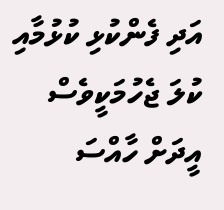އަދި ފެންކުޅި ކުޅުމާއި ކުލަ ޖެހުމަކީވެސް އީދަށް ހާއްސަ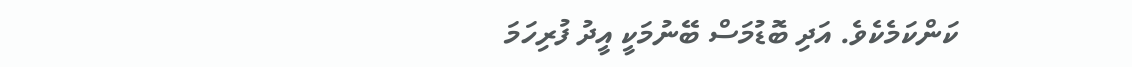ކަންކަމެކެވެ. އަދި ބޮޑުމަސް ބޭނުމަކީ އީދު ފުރިހަމަ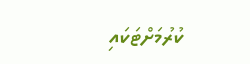ކުރުމަށްޓަކައި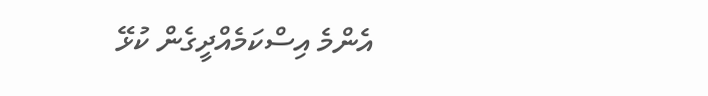އެންމެ އިސްކަމެއްދީގެން ކުޅޭ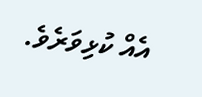އެއް ކުޅިވަރެވެ.